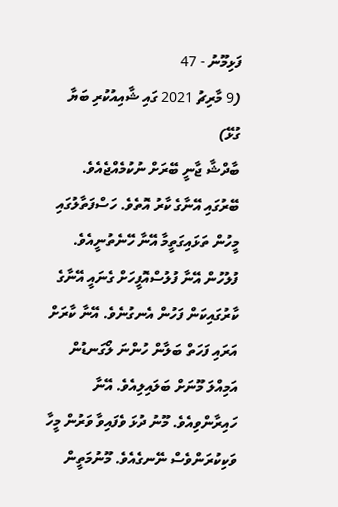ފަޅިމޫނު - 47
(9 މާރިޗު 2021 ގައި ޝާއިއުކުރި ބަޔާ ގުޅޭ)
ބާދްޝާ ޖާނީ ބޭރަށް ނުކުމެއްޖެއެވެ. ބޭރުގައި އޭނާގެ ކާރު އޮތެވެ. ހަސްފަތާލުގައި މީހުން ތަޅައިގަތީމާ އޭނާ ހޭނެތުނީއެވެ. ފުލުހުން އޭނާ ފުލުސްއޮފީހަށް ގެނައީ އޭނާގެ ކާރުގައިކަން ފަހުން އެނގުނެވެ. އޭނާ ކާރަށް އަރައި ފަހަތް ބަލާން ހުންނަ ލޯގަނޑުން އަމިއްލަ މޫނަށް ބަލައިލިއެވެ. އޭނާ ހައިރާންވިއެވެ. މޫނު ދުޅަ ވެފައިވާ ވަރުން މީހާ ވަކިކުރަންވެސް ނޭނގެއެވެ. މޫނުމަތީން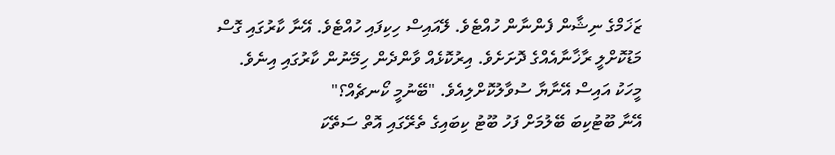ޒަޚަމްގެ ނިޝާން ފެންނާން ހުއްޓެވެ. ލޭއައިސް ހިކިފައި ހުއްޓެވެ. އޭނާ ކާރުގައި ގޮސް މަޑުކޮށްލީ ރާޚާނާއެއްގެ ދޮށަށެވެ. އިރުކޮޅެއް ވާންދެން ހިމޭނުން ކާރުގައި އިނެވެ.
މީހަކު އައިސް އޭނާޔާ ސުވާލުކޮށްލިއެވެ. "ބޭނުމީ ކޯނޗެއް؟"
އޭނާ ބޫޓުކިބަ ބޭލުމަށް ފަހު ބޫޓު ކިބައިގެ ތެރޭގައި އޮތް ސަތޭކަ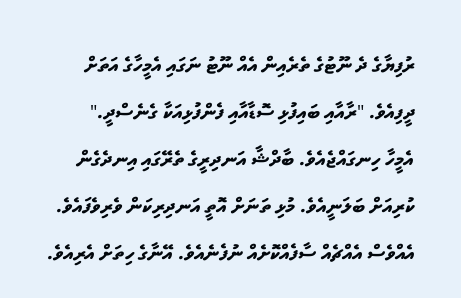ރުފިޔާގެ ދެ ނޫޓުގެ ތެރެއިން އެއް ނޫޓު ނަގައި އެމީހާގެ އަތަށް ދީފިއެވެ. "ރާއާއި ބައިފުޅި ސޮޑާއާއި ފެންފުޅިއަކާ ގެނެސްދީ."
އެމީހާ ހިނގައްޖެއެވެ. ބާދްޝާ އަނދިރީގެ ތެރޭގައި އިނދެގެން ކުރިއަށް ބަލަނީއެވެ. މުޅި ތަނަށް އޮތީ އަނދިރިކަން ވެރިވެފައެވެ. އެއްވެސް އެއްޗެއް ސާފެއްކޮށެއް ނުފެނެއެވެ. އޭނާގެ ހިތަށް އެރިއެވެ.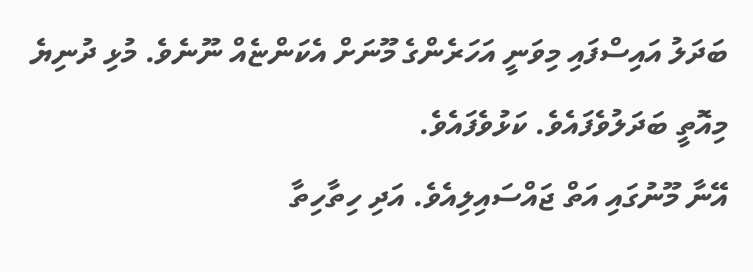ބަދަލު އައިސްފައި މިވަނީ އަހަރެންގެ މޫނަށް އެކަންޏެއް ނޫނެވެ. މުޅި ދުނިޔެ މިއޮތީ ބަދަލުވެފައެވެ. ކަޅުވެފައެވެ.
އޭނާ މޫނުގައި އަތް ޖައްސައިލިއެވެ. އަދި ހިތާހިތާ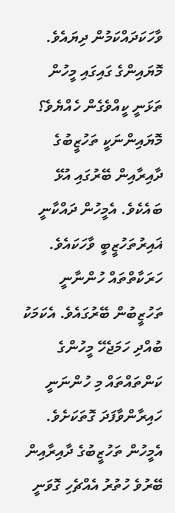ވާހަކަދައްކަމުން ދިޔައެވެ. މޮޔައިންގެ ގައިގައި މީހުން ތަޅަނީ ކީއްވެގެން ހެއްޔެވެ؟ މޮޔައިންނަކީ ތަހުޒީބުގެ ދާއިރާއިން ބޭރުގައި އުޅޭ ބައެކެވެ. އެމީހުން ދައްކާނީ ޣައިރުތަހުޒީބީ ވާހަކައެވެ. ހަރަކާތްތައް ހުންނާނީ ތަހުޒީބުން ބޭރުގައެވެ. އެކަމަކު ބުއްދި ހަމަޖެހޭ މީހުންގެ ކަންތައްތައް މި ހުންނަނީ ހައިރާންވާފަދަ ގޮތަކަށެވެ. އެމީހުން ތަހުޒީބުގެ ދާއިރާއިން ބޭރުވެ ހުތުރު އެއްޗެހި ގޮވަނީ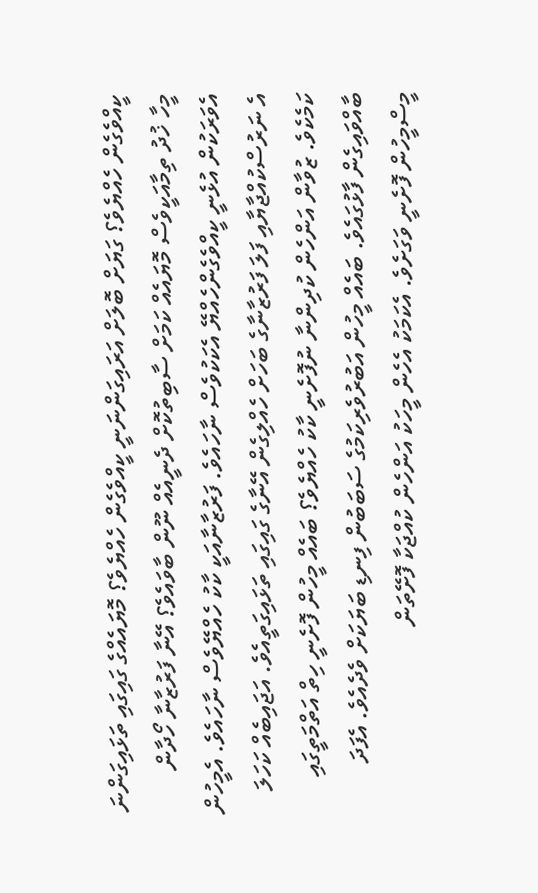ކީއްވެގެން ހެއްޔެވެ؟ ގަޔަށް ބޮލަށް އަރައިގަންނަނީ ކީއްވެގެން ހެއްޔެވެ؟ މޮޔައެއްގެ ގައިގައި ތަޅައިގަންނަ މީހާ ޚުދު ތިމާއަކީވެސް މޮޔައެއް ކަމަށް ސާބިތުކޮށް ދެނީއެއް ނޫން ބާވައެވެ؟ އޭނާ ފަރުޒާނާ ހޯދާން އެވަރަކުން އުޅެނީ ކީއްވެގެންހެއްޔޭ އެކަކުވެސް ނާހައެވެ. ފަރުޒާނާއަކީ ކާކު ހެއްޔޭވެސް ނާހައެވެ. އެމީހުން އެ ނަރުސްކުއްޖާޔާއި ފަލަ ފަރުޒާނާގެ ބަހަށް ހެއްލިގެން އޭނާގެ ގައިގައި ތަޅައިގަތީއެވެ. އަޖައިބެއް ކަހަލަ ކަމެކެވެ. ޒުވާން އަންހެން ކުދިންނާ ނުފޮށެނީ ކާކު ހެއްޔެވެ؟ ބައެއް މީހުން ފޮށެނީ ހިތް އަތްމަތީގައި ބާއްވައިގެން ފާޅުގައެވެ. ބައެއް މީހުން އަބުރުވެރިކަމުގެ ސަބަބުން ފިނޑި ބަޔަކަށް ވެދެއެވެ. އެފަދަ މީސްމީހުން ފޮށެނީ ވަގަށެވެ. އެކަމަކު އެހެން މީހަކު އަންހެން ކުއްޖަކާ ފޮށޭތަން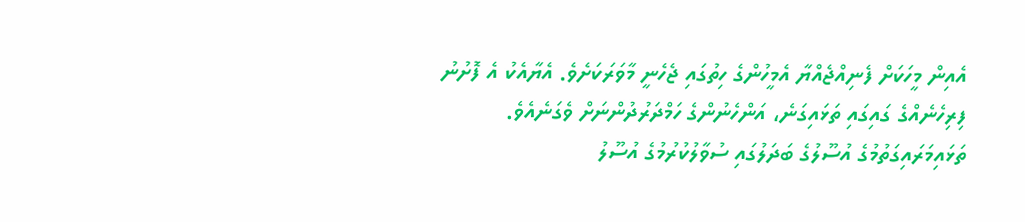އެއިން މީހަކަށް ފެނިއްޖެއްޔާ އެމީހުންގެ ހިތުގައި ޖެހެނީ މާވަރަކަށެވެ. އެޔާއެކު އެ ފޮށުނު ފިރިހެނެއްގެ ގައިގައި ތަޅައިގަނެ، އަންހެނުންގެ ހަމްދަރުދުންނަށް ވެގަނެއެވެ. ތަޅައިމަރައިގަތުމުގެ އުސޫލުގެ ބަދަލުގައި ސުވާލުކުރުމުގެ އުސޫލު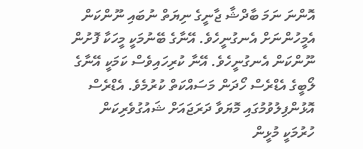އޮންނަ ނަމަ ބާދްޝާ ޖާނީގެ ނިޔަތް ނުބައި ނޫންކަން އެމީހުންނަށް އެނގުނީހެވެ. އޭނާގެ ބޭނުމަކީ މީހަކާ ފޮށުން ނޫންކަން އެނގުނީހެވެ. އޭނާ ކުރިހައިވެސް ކަމަކީ އޭނާގެ ލޯބީގެ އެޑްރެސް ހޯދަން މަސައްކަތް ކުރުމެވެ. އެޑްރެސް އޮޅުންފިލުވުމުގައި މޮޔަވާ ދަރަޖައަށް ޝައުގުވެރިކަން ހުރުމަކީ މުޅީން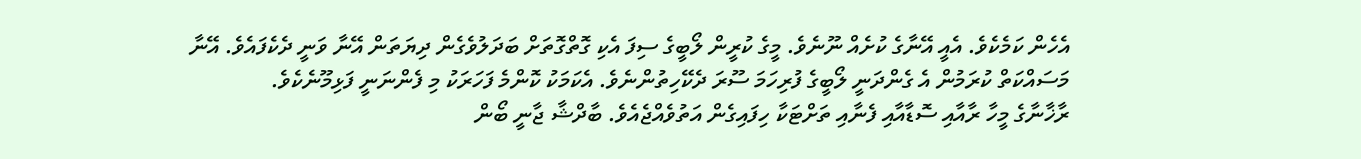އެހެން ކަމެކެވެ. އެއީ އޭނާގެ ކުށެއް ނޫނެވެ. މީގެ ކުރީން ލޯބީގެ ސިފަ އެކި ގޮތްގޮތަށް ބަދަލުވެގެން ދިޔަތަން އޭނާ ވަނީ ދެކެފައެވެ. އޭނާ މަސައްކަތް ކުރަމުން އެ ގެންދަނީ ލޯބީގެ ފުރިހަމަ ސޫރަ ދެކޭހިތުންނެވެ. އެކަމަކު ކޮންމެ ފަހަރަކު މި ފެންނަނީ ފަޅިމޫނެކެވެ.
ރާޚާނާގެ މީހާ ރާއާއި ސޮޑާއާއި ފެނާއި ތަށްޓަކާ ހިފައިގެން އަތުވެއްޖެއެވެ. ބާދްޝާ ޖާނީ ބޯން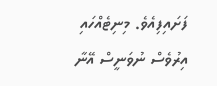ފަށައިފިއެވެ. މިނިޓެއްހައި އިރުވެސް ނުވަނީސް އޭނާ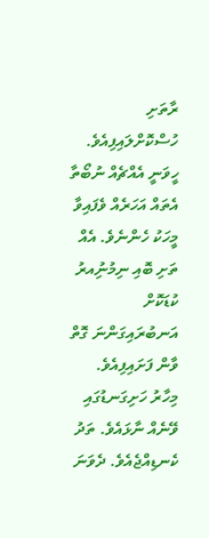ރާތަށި ހުސްކޮށްލައިފިއެވެ. ހީވަނީ އެއްޗެއް ނުބޯތާ އެތައް އަހަރެއް ވެފައިވާ މީހަކު ހެންނެވެ. އެއް ތަށި ބޮއި ނިމުނުިއރު ކުޑަކޮށް އަނބުރައިގަންނަ ގޮތް ވާން ފަށައިފިއެވެ. މިހާރު ހަށިގަނޑުގައި ވޭނެއް ނާޅައެވެ. ތަދު ކެނޑިއްޖެއެވެ. ދެވަނަ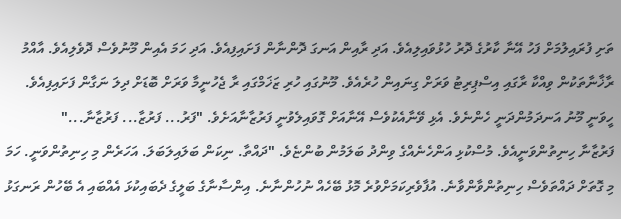ތަށި ފުރައިލުމަށް ފަހު އޭނާ ކާރުގެ ދޮރު ހުޅުވައިލިއެވެ. އަދި ރާއިން އަނގަ ދޮންނާން ފަށައިފިއެވެ. އަދި ހަމަ އެއިން މޫނުވެސް ދޮވެލިއެވެ. އާއްމު ރާޚާނާތަކުން ވިއްކާ ރާގައި އިސްޕިރިޓު ވަރަށް ގިނައިން ހުރެއެވެ. މޫނުގައި ހުރި ޒަޚަމްގައި ރާ ޖެހުނީމާ ވަރަށް ބޮޑަށް ދިލަ ނަގާން ފަށައިފިއެވެ. ހީވަނީ މޫނު އަނދަމުންދަނީ ހެންނެވެ. އެޅި ވޭނާއެކުވެސް އޭނާއަށް ގޮވައިލެވުނީ ފަރުޒާނާއަށެވެ. "ފަރު... ފަރުޒާ... ފަރުޒާނާ..."
ފަރުޒާނާ ހިނިތުންވަނީއެވެ. މުސްކުޅި އަންހެނެއްގެ ވިންދު ބަލަމުން ބުންޏެވެ. "ދައްތާ. ނިކަން ބަލައިލަބަލަ. އަހަރެން މި ހިނިތުންވަނީ. ހަމަ މި ގޮތަށް ދައްތަވެސް ހިނިތުންވާންވާނެ. އުފާވެރިކަމަށްވުރެ މޮޅު ބޭހެއް ނުހުންނާނެ. އިންސާނާގެ ބަލީގެ ދެބައިކުޅަ އެއްބައި އެ ބޭހުން ރަނގަޅު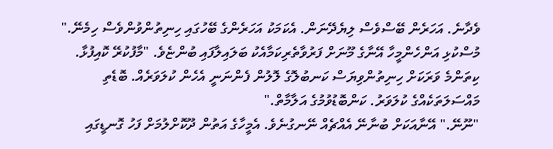ވެދާނެ. އަހަރެން ބޭސްވެސް ލިޔެދޭނަން. އެކަމަކު އަހަރެންގެ ބޭހުގައި ހިނިތުންވުންވެސް ހިމެނޭ."
މުސްކުޅި އަންހެންމީހާ އޭނާގެ މޫނަށް ފަރުވާތެރިކަމާއެކު ބަލައިލާފައި ބުންޏެވެ. "މާފުކުރޭ ކޮއިފުޅާ. ކިތަންމެ ވަރަކަށް ހިނިތުންވިޔަސް ކަނބުލޮގެ ލޮލުން ފެންނަނީ އެހެން ކުލަވަރެއް. ބޮޑެތި މައްސަލަތަކެއްގެ ކުލަވަރު. ކަންބޮޑުވުމުގެ އަލާމާތް."
"ނޫނޭ." އޭނާއަކަށް ބުނާނޭ އެއްޗެއް ނޭނގުނެވެ. އެމީހާގެ އަތުން ދޫކޮށްލުމަށް ފަހު ގޮނޑީގައި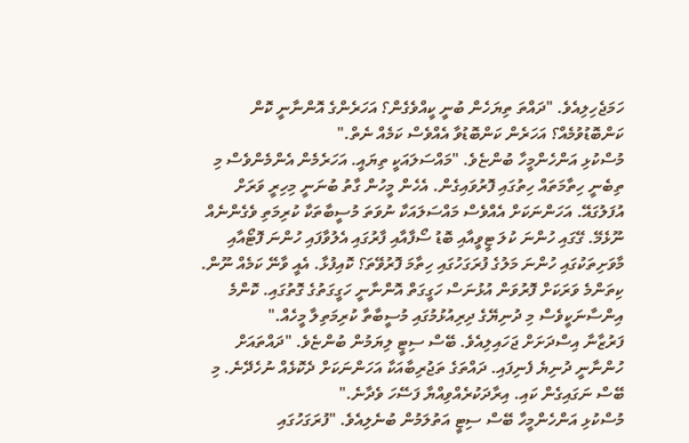ހަމަޖެހިލިއެވެ. "ދައްތަ ތިޔަހެން ބުނީ ކީއްވެގެން؟ އަހަރެންގެ އޮންނާނީ ކޮން ކަންބޮޑުވުމެއް؟ އަހަރެން ކަންބޮޑުވާ އެއްވެސް ކަމެއް ނެތް."
މުސްކުޅި އަންހެންމީހާ ބުންޏެވެ. "މައްސަލައަކީ ތިޔައީ. އަހަރެމެން އެންމެންވެސް މި ތިބެނީ ހިތާމަތައް ހިތުގައި ފޮރުވައިގެން. އެހެން މީހުން ގާތު ބުނަނީ މިހިރީ ވަރަށް އުފަލުގައޭ. އަހަންނަކަށް އެއްވެސް މައްސަލައަކާ ނުވަތަ މުސީބާތަކާ ކުރިމަތި ވެގެންނެއް ނޫޅެމޭ. ގޭގައި ހުންނަ ކުލަ ޓީވީއާއި ބޮޑު ސޯފާއާއި ފާރުގައި އެލުވާފައި ހުންނަ ފޮޓޯއާއި މާވަށިތަކުގައި ހުންނަ މަލުގެ ފުރަގަހުގައި ހިތާމަ ފޮރުވޭތަ؟ ކޮއިފުޅާ. އެއީ ވާނޭ ކަމެއް ނޫން. ކިތަންމެ ވަރަކަށް ފޮރުވަން އުޅުނަސް ހަގީގަތް އޮންނާނީ ހަގީގަތުގެ ގޮތުގައި. ކޮންމެ އިންސާނަކީވެސް މި ދުނިޔޭގެ ދިރިއުޅުމުގައި މުސީބާތާ ކުރިމަތިލާ މީހެއް."
ފަރުޒާނާ އިސްދަށަށް ޖަހައިލިއެވެ. ބޭސް ސިޓީ ލިޔަމުން ބުންޏެވެ. "ދައްތައަށް ހުންނާނީ ދުނިޔެ ފެނިފައި. ދައްތަގެ ތަޖުރިބާއަކާ އަހަންނަކަށް ދެކޮޅެއް ނުހެދޭނެ. މި ބޭސް ނަގައިގެން ކައި. އިރާދަކުރެއްވިއްޔާ ފަސޭހަ ވެދާނެ."
މުސްކުޅި އަންހެންމީހާ ބޭސް ސިޓީ އަތުލަމުން ބުނެލިއެވެ. "ފުރަގަހުގައި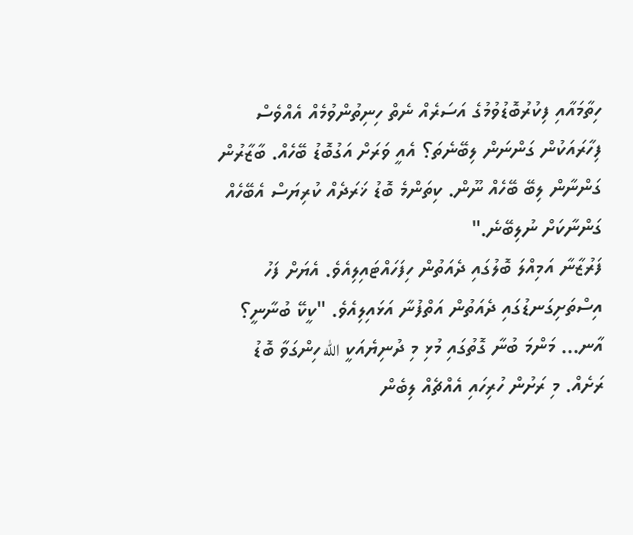ހިތާމައާއި ފިކުރުބޮޑުވުމުގެ އަސަރެއް ނެތް ހިނިތުންވުމެއް އެއްވެސް ފިހާރައަކުން ގަންނަން ލިބޭނެތަ؟ އެއީ ވަރަށް އަގުބޮޑު ބޭހެއް. ބާޒާރުން ގަންނާން ލިބޭ ބޭހެއް ނޫން. ކިތަންމެ ބޮޑު ޚަރަދެއް ކުރިޔަސް އެބޭހެއް ގަންނާކަށް ނުލިބޭނެ."
ފަރުޒާނާ އަމިއްލަ ބޮލުގައި ދެއަތުން ހިފަހައްޓައިލިއެވެ. އެޔަށް ފަހު އިސްތަށިގަނޑުގައި ދެއަތުން އަތްފުނާ އަޅައިލިއެވެ. "ކީކޭ ބުނާނީ؟ އާނ... މަންމަ ބުނާ ގޮތުގައި މުޅި މި ދުނިޔެއަކީ الله ހިންގަވާ ބޮޑު ރަށެއް. މި ރަށުން ހުރިހައި އެއްޗެއް ލިބެން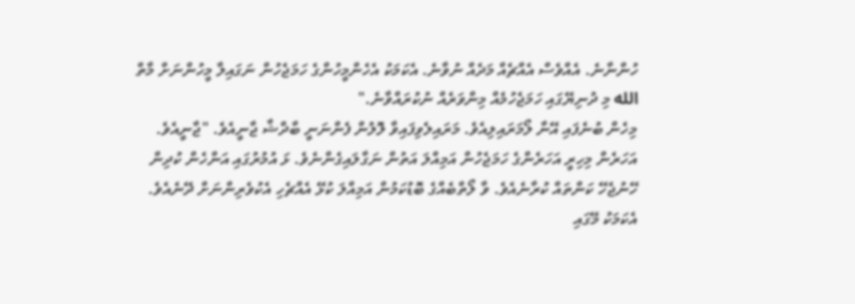ހުންނާނެ. އެއްވެސް އެއްޗެއް މަދެއް ނުވާނެ. އެކަމަކު އެހެންމީހުންގެ ހަމަޖެހުން ނަގައިލާ މީހުންނަށް މާތް الله މި ދުނިޔޭގައި ހަމަޖެހުމެއް މިންވަރެއް ނުކުރައްވާނެ."
މިހެން ބުނެފައި އޭނާ ލޯމަރައިލިއެވެ. މަރައިލެވިފައިވާ ލޮލުން ފެންނަނީ ބާދްޝާ ޖާނީއެވެ. "ޖާނީއެވެ. އަހަރެން މިހިރީ އަހަރެންގެ ހަމަޖެހުން އަމިއްލަ އަތުން ނަގާލައިގެންނެވެ. ޅަ އުމުރުގައި އަންހެން ކުދިން ހޭނުޖެހޭ ކަންތައް ކުރާނެއެވެ. ވާ ލޯތްބެއްގެ ބޮޑުކަމުން އަމިއްލަ ކުޅޭ އެއްޗެހި އެކުވެރިންނަށް ދޭނެއެވެ. އެކަމަކު މޭގައި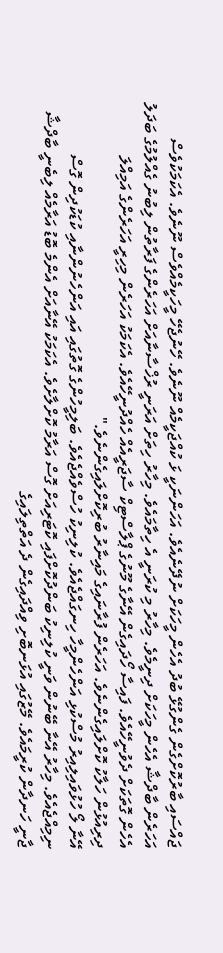ޖައްސައި ބާރުކޮށްގެން ގެންގުޅޭ ބުދު އެހެން މީހަކަށް ނުދޭނެއެވެ. އަހަންނަކީ ޅަ ކުއްޖަކީމެއް ނޫނެވެ. ހޭނުޖެހޭ މީހަކީމެއްވެސް ނޫނެވެ. އެކަމަކުވެސް އަހަރެން ބާދްޝާ އެހެން މީހަކަށް ދިނީމެވެ. މިހާރު މި ކުރަނީ އެ ހިތާމައެވެ. މިހާރު ހިތަށް އަރަނީ ރުޚްސާނާއަށް އަހަރެންގެ ފަރާތުން ލިބުނު ގެއްލުމުގެ ބަދަލު އެހެން ގޮތަކަށް ދެވުނީހޭއެވެ. ފައިސާ ހޯދައިގެން އޭނާގެ މޫނުގެ ޕްލާސްޓިކް ސާޖަރީއެއް ހެއްދުނީހޭއެވެ. އެކަމަކު އަހަރެން މިހިރީ އަހަރެންގެ އަމިއްލަ ދިރިއުޅުން ހަލާކު ކޮށްލައިގެންނެވެ. އަހަރެން ފުރާނައިގެ މައިނާރު ބުރިކޮށްލައިގެންނެވެ."
އޭނާ ލޯ ހުޅުވައިލިއިރު މުސްކުޅި އަންހެންމީހާ ހިނގައްޖެއެވެ. ކުލިނިކު ހުސްވެއްޖެއެވެ. ބަލިމީހުންގެ ގޮތުގައި އައި އަންހެނުންނާއި ކުޑަކުދިން ގޮސް ނިމިއްޖެއެވެ. މިހާރު އޭނާ ބޭނުން ވަނީ ކުލިނިކު ބަންދުކޮށްފައި ކޮޓަރިއަށް ގޮސް އަރާމު ކޮށްލާށެވެ. އެކަމަކު އޭނާއަށް އެންމެ ބޮޑު އަރާމެއް ލިބެނީ ބާދްޝާ ޖާނީ ހަނދާން ކުރީމައެވެ. މޭޒުގައި އުޅަނބޮށި ވިއްދައިގެން ދެ އަތްތިލައިގެ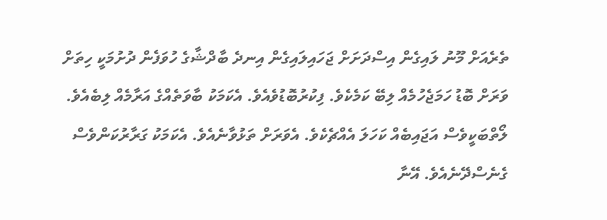ތެރެއަށް މޫނު ލައިގެން އިސްދަށަށް ޖަހައިލައިގެން އިނދެ ބާދްޝާގެ ހުވަފެން ދުށުމަކީ ހިތަށް ވަރަށް ބޮޑު ހަމަޖެހުމެއް ލިބޭ ކަމެކެވެ. ފިކުރުބޮޑުވެއެވެ. އެކަމަކު ބާވަތެއްގެ އަރާމެއް ލިބެއެވެ. ލޯތްބަކީވެސް އަޖައިބެއް ކަހަލަ އެއްޗެކެވެ. އެވަރަށް ތަޅުވާނެއެވެ. އެކަމަކު ގަރާރުކަންވެސް ގެނެސްދޭނެއެވެ. އޭނާ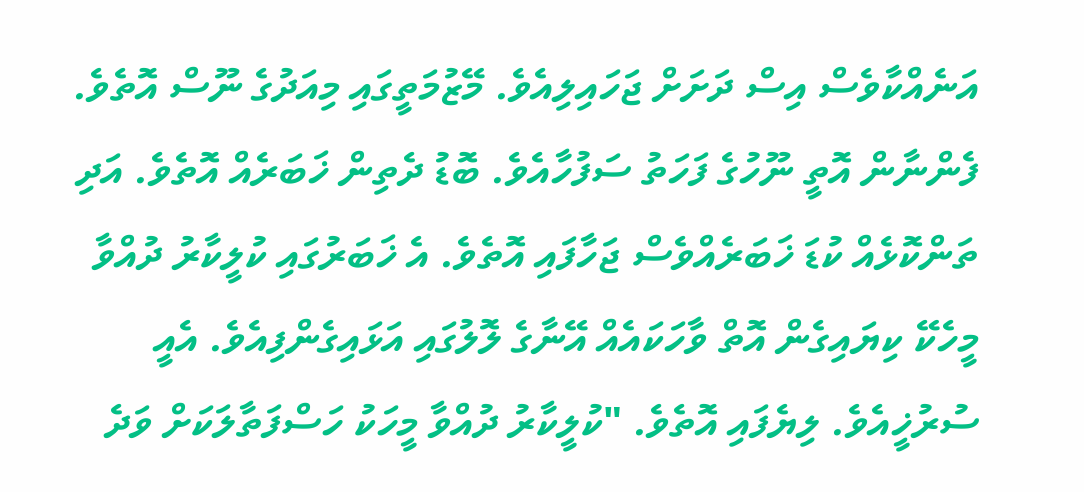އަނެއްކާވެސް އިސް ދަށަށް ޖަހައިލިއެވެ. މޭޒުމަތީގައި މިއަދުގެ ނޫސް އޮތެވެ. ފެންނާން އޮތީ ނޫހުގެ ފަހަތު ސަފުހާއެވެ. ބޮޑު ދެތިން ޚަބަރެއް އޮތެވެ. އަދި ތަންކޮޅެއް ކުޑަ ޚަބަރެއްވެސް ޖަހާފައި އޮތެވެ. އެ ޚަބަރުގައި ކުލީކާރު ދުއްވާ މީހެކޭ ކިޔައިގެން އޮތް ވާހަކައެއް އޭނާގެ ލޮލުގައި އަޅައިގެންފިއެވެ. އެއީ ސުރުޚީއެވެ. ލިޔެފައި އޮތެވެ. "ކުލީކާރު ދުއްވާ މީހަކު ހަސްފަތާލަކަށް ވަދެ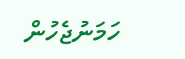ހަމަނުޖެހުން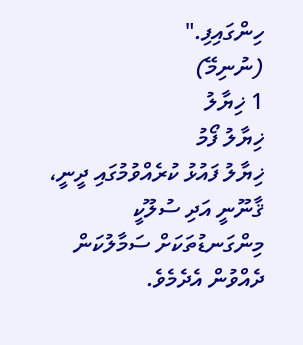ހިންގައިފި."
(ނުނިމޭ)
1 ޚިޔާލު
ޚިޔާލު ފޯމު
ޚިޔާލު ފައުޅު ކުރެއްވުމުގައި ދީނީ، ޤާނޫނީ އަދި ސުލޫކީ މިންގަނޑުތަކަށް ސަމާލުކަން ދެއްވުން އެދެމެވެ.